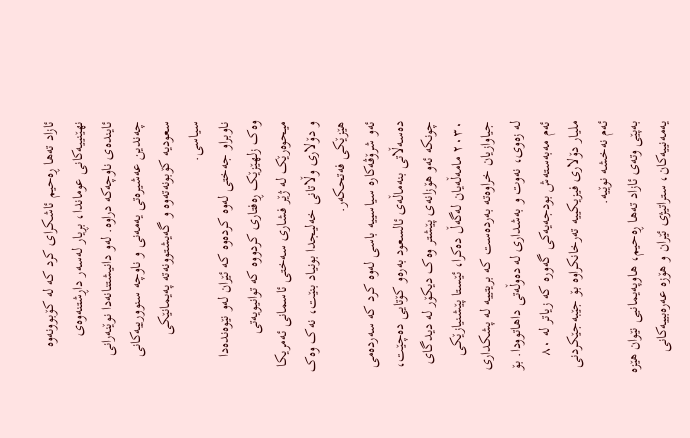ئازاد تەها ڕەحیم ئاشکرای کرد کە لە کۆبوونەوە نهێنییەکانی عوماندا، بڕیار لەسەر داڕشتنەوەی ئایندەی ناوچەکە دراوە. لەو دانیشتنانەدا نوێنەرانی چەندین عەشیرەتی یەمەنی و ناوچە سنوورییەکانی سعودیە کۆبونەتەوە و گەیشتوونەتە پەیمانێکی سیاسی.
ناوبراو جەختی لەوە کردەوە کە ئێران لەو نێوەندەدا وەک زلهێزێک ڕەفتاری کردووە کە توانیویەتی میحوەرێک لە ژێر فشاری سەختی ئاسمانی ئەمریکا و دۆلاری وڵاتانی خەلیجدا بونیاد بنێت، نەک وەک هێزێکی فەتحکەر.
ئەو شرۆڤەکارە سیاسییە باسی لەوە کرد کە سەردەمی دەسەڵاتی بنەماڵەی ئالسعود بەرەو کۆتایی دەچێت، چونکە ئەو هۆزانەی پێشتر وەک دیکۆر لە دیدگای ۲۰۳۰ مامەڵەیان لەگەڵ دەکرا، ئێستا پێشنیازێکی جیاوازیان خراوەتە بەردەست کە بریتییە لە پشکداری لە زەوی، نەوت و بەشداری لە دەوڵەتی داهاتوودا. بۆ ئەم مەبەستەش بودجەیەکی گەورە کە زیاتر لە ٨٠ ملیار دۆلاری فیزیکییە تەرخانکراوە بۆ جێبەجێکردنی ئەم نەخشە نوێیە.
بەپێی وتەی ئازاد تەها ڕەحیم، هاوپەیمانیی نێوان هێزە یەمەنییەکان، ستراتیژی ئێران و هۆزە عەرەبییەکانی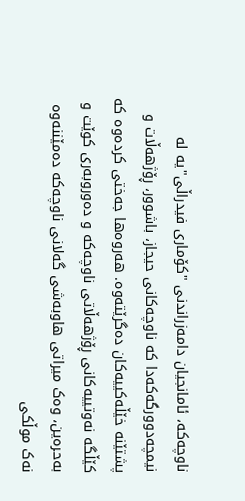ناوچەکە، ئامانجیان دامەزراندنی "کۆماری فیدراڵی"یە لە نیمچەدوورگەکەدا کە ناوچەکانی حیجاز، باشوور، ڕۆژهەڵات و پشتێنە خێڵەکییەکان دەگرێتەوە. هەروەها جەختی کردەوە کە کێڵگە نەوتییەکانی ڕۆژهەڵاتی ناوچەکە و دەوروبەری کوێت و بەحرەین، وەک میراتی هاوبەشی گەلانی ناوچەکە دەمێننەوە نەک موڵکی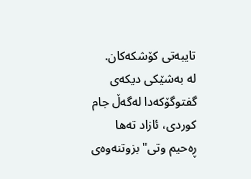تایبەتی کۆشکەکان.
لە بەشێکی دیکەی گفتوگۆکەدا لەگەڵ جام کوردی، ئازاد تەها ڕەحیم وتی" بزوتنەوەی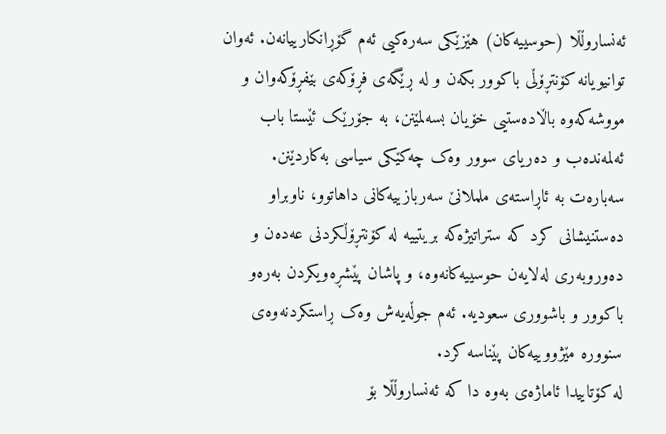ئەنساروڵڵا (حوسییەکان) هێزێکی سەرەکیی ئەم گۆڕانکارییانەن. ئەوان توانیویانە کۆنتڕۆڵی باکوور بکەن و لە ڕێگەی فڕۆکەی بێفڕۆکەوان و مووشەکەوە باڵادەستیی خۆیان بسەلمێنن، بە جۆرێک ئێستا باب ئەلمەندەب و دەریای سوور وەک چەکێکی سیاسی بەکاردێنن.
سەبارەت بە ئاڕاستەی ململانێ سەربازییەکانی داهاتوو، ناوبراو دەستنیشانی کرد کە ستراتیژەکە بریتییە لە کۆنتڕۆڵکردنی عەدەن و دەوروبەری لەلایەن حوسییەکانەوە، و پاشان پێشڕەویکردن بەرەو باکوور و باشووری سعودیە. ئەم جوڵەیەش وەک ڕاستکردنەوەی سنوورە مێژووییەکان پێناسە کرد.
لە کۆتاییدا ئاماژەی بەوە دا کە ئەنساروڵڵا بۆ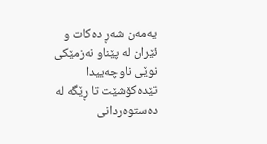یەمەن شەڕ دەکات و ئێران لە پێناو نەزمێکی نوێی ناوچەییدا تێدەکۆشێت تا ڕێگە لە دەستوەردانی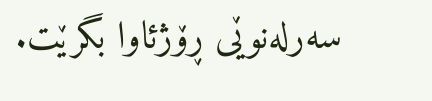سەرلەنوێی ڕۆژئاوا بگرێت.